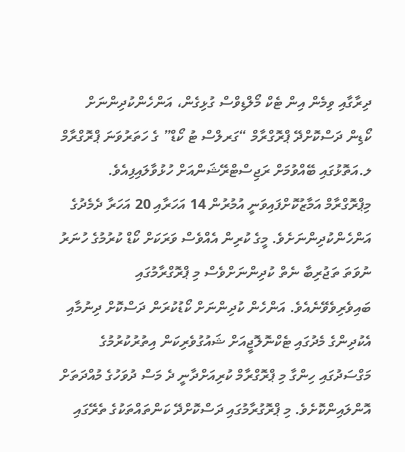ދިރާގާއި ވިމެން އިން ޓެކް މޯލްޑިވްސް ގުޅިގެން، އަންހެންކުދިންނަށް ކޯޑިން ދަސްކޮށްދޭ ޕްރޮގްރާމް “ގަރލްސް ޓު ކޯޑް” ގެ ހަތަރުވަނަ ޕްރޮގްރާމް ލ.އަތޮޅުގައި ބޭއްވުމަށް ރަޖިސްޓްރޭޝަންއަށް ހުޅުވާލައިފިއެވެ.
މިޕްރޮގްރާމް އަމާޒުކޮށްފައިވަނީ އުމުރުން 14 އަހަރާއި 20 އަހަރާ ދެމެދުގެ އަންހެންކުދިންނަށެވެ. މީގެ ކުރިން އެއްވެސް ވަރަކަށް ކޯޑް ކުރުމުގެ ހުނަރު ނުވަތަ ތަޖުރިބާ ނެތް ކުދިންނަށްވެސް މި ޕްރޮގްރާމުގައި ބައިވެރިވެވޭނެއެވެ. އަންހެން ކުދިންނަށް ކޯޑުކުރަން ދަސްކޮށް ދިނުމާއި އެކުދިންގެ މެދުގައި ޓެކްނޮލޮޖީއަށް ޝައުގުވެރިކަން އިތުރުކުރުމުގެ މަގްސަދުގައި ހިންގާ މި ޕްރޮގްރާމް ކުރިއަށްދާނީ ދެ މަސް ދުވަހުގެ މުއްދަތަށް އޮންލައިންކޮށެވެ. މި ޕްރޮގުރާމުގައި ދަސްކޮށްދޭ ކަންތައްތަކުގެ ތެރޭގައި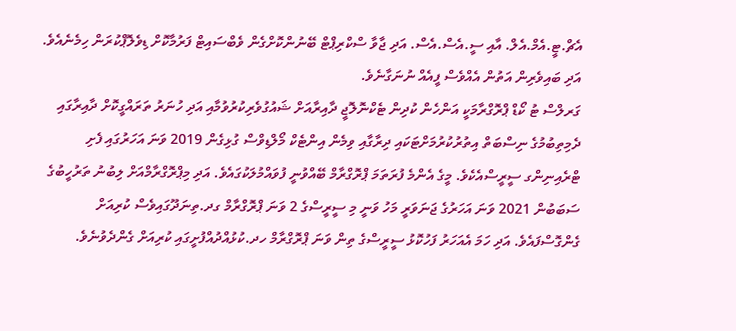އެޗް.ޓީ.އެމް.އެލް. އާއި ސީ.އެސް.އެސް. އަދި ޖާވާ ސްކްރިޕްޓް ބޭނުންކޮށްގެން ވެބްސައިޓް ފަރުމާކޮށް ޑިވެލޮޕްކުރަން ހިމެނެއެވެ. އަދި ބައިވެރިން އަތުން އެއްވެސް ފީއެއް ނުނަގާނެވެ.
ގަރލްސް ޓު ކޯޑް ޕްރޮގްރާމަކީ އަންހެން ކުދިން ޓެކްނޮލޮޖީ ދާއިރާއަށް ޝައުގުވެރިކުރުވުމާއި އަދި ހުނަރު ތަރައްގީކޮށް ދާއިރާގައި ދެމިތިބުމުގެ ނިސްބަތް އިތުރުކުރުމަށްޓަކައި ދިރާގާއި ވިމެން އިންޓެކް މޯލްޑިވްސް ގުޅިގެން 2019 ވަނަ އަހަރުގައި ފެށި ޓްރެއިނިންގ ސީރީސްއެކެވެ. މީގެ އެންމެ ފުރަތަމަ ޕްރޮގްރާމް ބޭއްވުނީ ފުވައްމުލަކުގައެވެ. އަދި މިޕްރޮގްރާމްއަށް ލިބުނު ތަރުހީބުގެ ސަބަބުން 2021 ވަނަ އަހަރުގެ ޖަނަވަރީ މަހު ވަނީ މި ސީރީސްގެ 2 ވަނަ ޕްރޮގްރާމް ގދ.ތިނަދޫގައިވެސް ކުރިއަށް ގެންގޮސްފައެވެ. އަދި ހަމަ އެއަހަރު ފަހުކޮޅު ސީރީސްގެ ތިން ވަނަ ޕްރޮގްރާމް ހދ.ކުޅުއްދުއްފުށީގައި ކުރިއަށް ގެންދެވުނެވެ.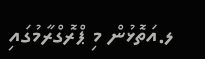ލ.އަތޮޅުން މި ޕްރޮގްރާމުގައި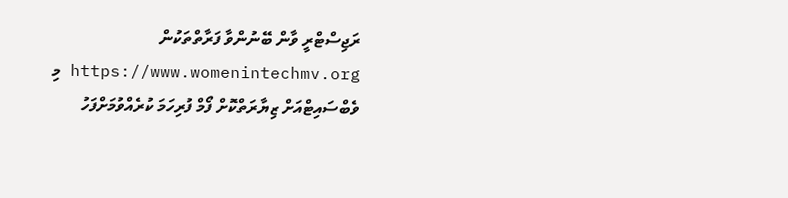ރަޖިސްޓްރީ ވާން ބޭނުންވާ ފަރާތްތަކުން https://www.womenintechmv.org މި ވެބްސައިޓްއަށް ޒިޔާރަތްކޮށް ފޯމް ފުރިހަމަ ކުރެއްވުމަށްފަހު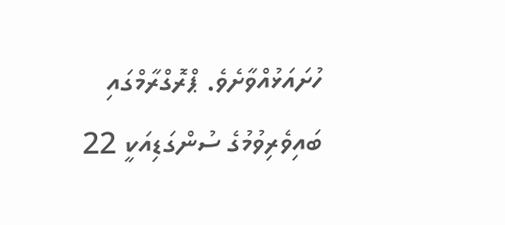ހުށައަޅުއްވާށެވެ. ޕްރޮގްރާމްގައި ބައިވެރިވުމުގެ ސުންގަޑިއަކީ 22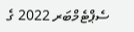ސެޕްޓެމްބަރ 2022 ގެ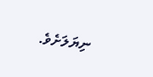ނިޔަލަށެވެ.